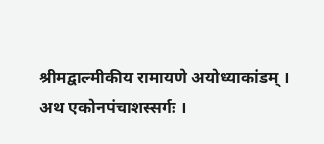श्रीमद्वाल्मीकीय रामायणे अयोध्याकांडम् ।
अथ एकोनपंचाशस्सर्गः ।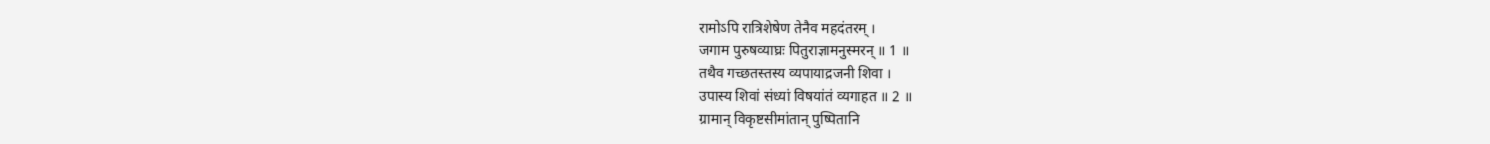रामोऽपि रात्रिशेषेण तेनैव महदंतरम् ।
जगाम पुरुषव्याघ्रः पितुराज्ञामनुस्मरन् ॥ 1 ॥
तथैव गच्छतस्तस्य व्यपायाद्रजनी शिवा ।
उपास्य शिवां संध्यां विषयांतं व्यगाहत ॥ 2 ॥
ग्रामान् विकृष्टसीमांतान् पुष्पितानि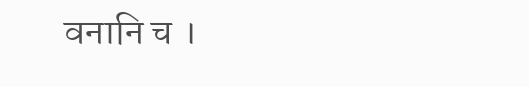वनानि च ।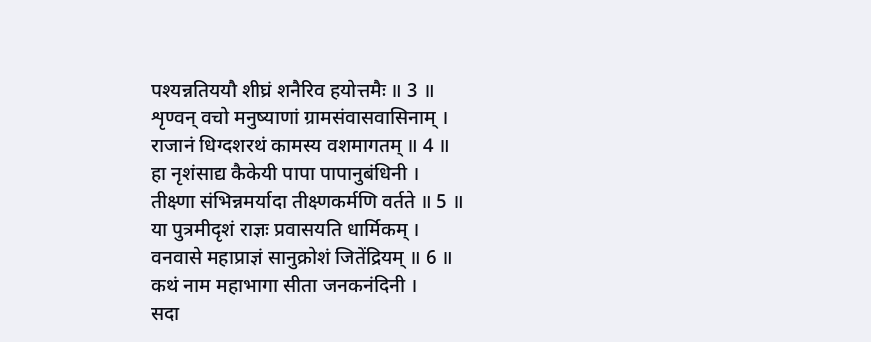पश्यन्नतिययौ शीघ्रं शनैरिव हयोत्तमैः ॥ 3 ॥
शृण्वन् वचो मनुष्याणां ग्रामसंवासवासिनाम् ।
राजानं धिग्दशरथं कामस्य वशमागतम् ॥ 4 ॥
हा नृशंसाद्य कैकेयी पापा पापानुबंधिनी ।
तीक्ष्णा संभिन्नमर्यादा तीक्ष्णकर्मणि वर्तते ॥ 5 ॥
या पुत्रमीदृशं राज्ञः प्रवासयति धार्मिकम् ।
वनवासे महाप्राज्ञं सानुक्रोशं जितेंद्रियम् ॥ 6 ॥
कथं नाम महाभागा सीता जनकनंदिनी ।
सदा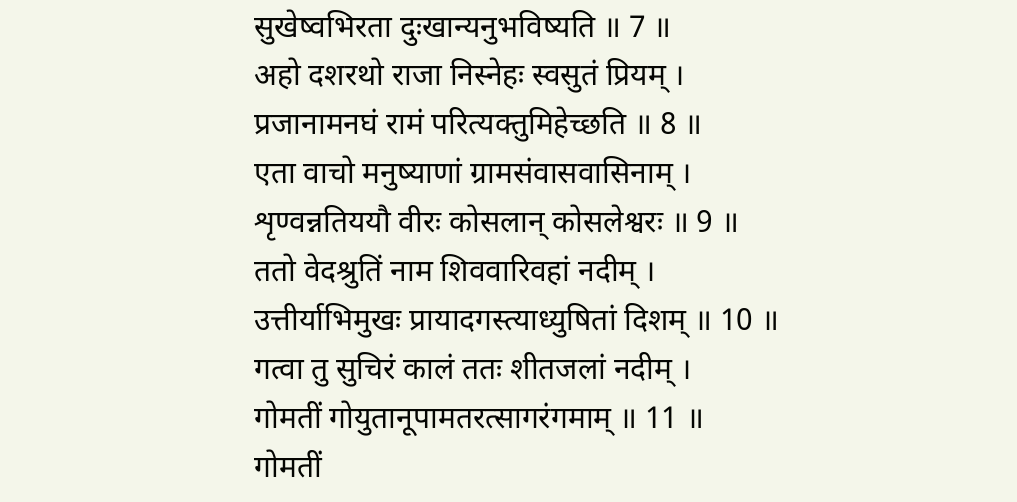सुखेष्वभिरता दुःखान्यनुभविष्यति ॥ 7 ॥
अहो दशरथो राजा निस्नेहः स्वसुतं प्रियम् ।
प्रजानामनघं रामं परित्यक्तुमिहेच्छति ॥ 8 ॥
एता वाचो मनुष्याणां ग्रामसंवासवासिनाम् ।
शृण्वन्नतिययौ वीरः कोसलान् कोसलेश्वरः ॥ 9 ॥
ततो वेदश्रुतिं नाम शिववारिवहां नदीम् ।
उत्तीर्याभिमुखः प्रायादगस्त्याध्युषितां दिशम् ॥ 10 ॥
गत्वा तु सुचिरं कालं ततः शीतजलां नदीम् ।
गोमतीं गोयुतानूपामतरत्सागरंगमाम् ॥ 11 ॥
गोमतीं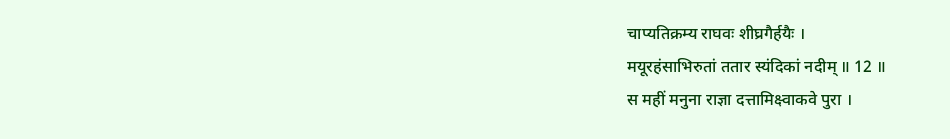चाप्यतिक्रम्य राघवः शीघ्रगैर्हयैः ।
मयूरहंसाभिरुतां ततार स्यंदिकां नदीम् ॥ 12 ॥
स महीं मनुना राज्ञा दत्तामिक्ष्वाकवे पुरा ।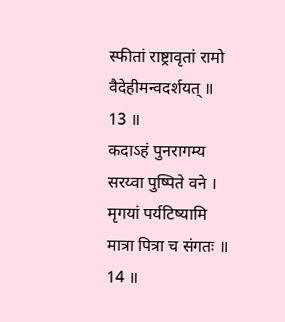स्फीतां राष्ट्रावृतां रामो वैदेहीमन्वदर्शयत् ॥ 13 ॥
कदाऽहं पुनरागम्य सरय्वा पुष्पिते वने ।
मृगयां पर्यटिष्यामि मात्रा पित्रा च संगतः ॥ 14 ॥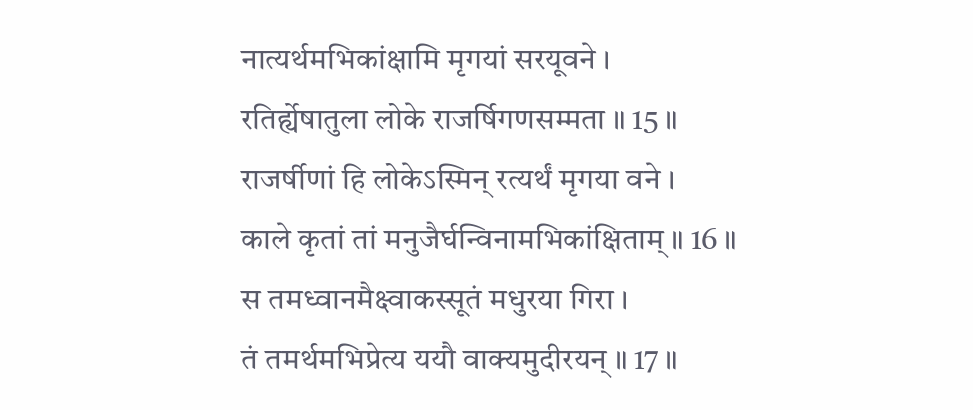नात्यर्थमभिकांक्षामि मृगयां सरयूवने ।
रतिर्ह्येषातुला लोके राजर्षिगणसम्मता ॥ 15 ॥
राजर्षीणां हि लोकेऽस्मिन् रत्यर्थं मृगया वने ।
काले कृतां तां मनुजैर्घन्विनामभिकांक्षिताम् ॥ 16 ॥
स तमध्वानमैक्ष्वाकस्सूतं मधुरया गिरा ।
तं तमर्थमभिप्रेत्य ययौ वाक्यमुदीरयन् ॥ 17 ॥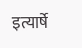इत्यार्षे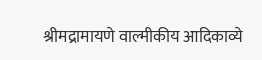श्रीमद्रामायणे वाल्मीकीय आदिकाव्ये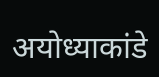अयोध्याकांडे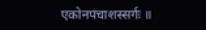एकोनपंचाशस्सर्गः ॥